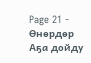Page 21 - Өнөрдөр Аҕа дойду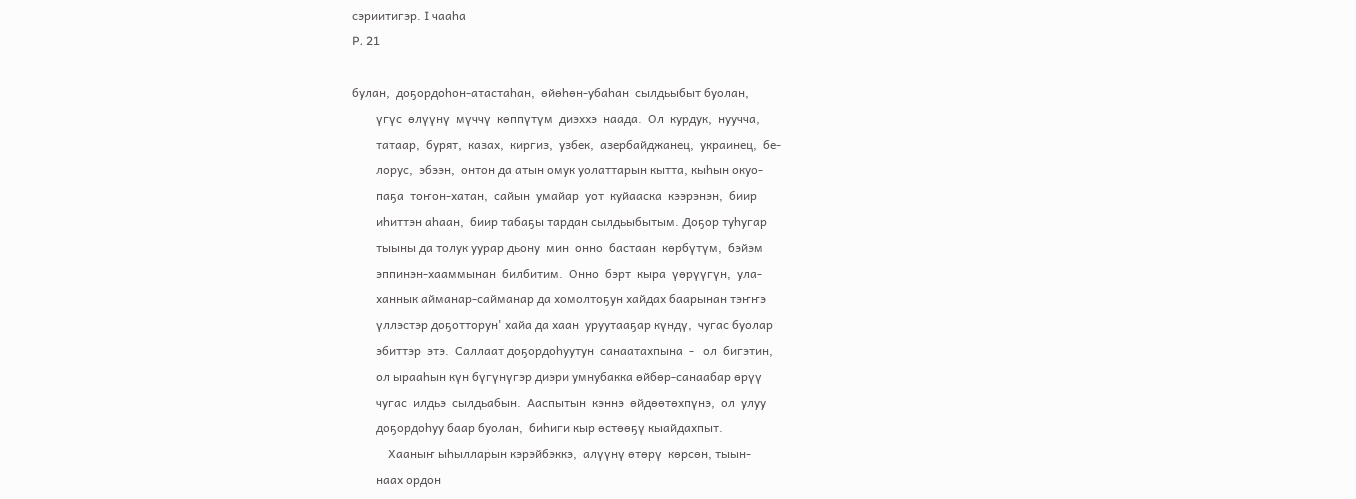сэриитигэр. I чааһа
P. 21

булан,  доҕордоһон-атастаһан,  өйөһөн-убаһан  сылдьыбыт буолан,
        үгүс  өлүүнү  мүччү  көппүтүм  диэххэ  наада.  Ол  курдук,  нуучча,
        татаар,  бурят,  казах,  киргиз,  узбек,  азербайджанец,  украинец,  бе-
        лорус,  эбээн,  онтон да атын омук уолаттарын кытта, кыһын окуо-
        паҕа  тоҥон-хатан,  сайын  умайар  уот  куйааска  кээрэнэн,  биир
        иһиттэн аһаан,  биир табаҕы тардан сылдьыбытым. Доҕор туһугар
        тыыны да толук уурар дьону  мин  онно  бастаан  көрбүтүм,  бэйэм
        эппинэн-хааммынан  билбитим.  Онно  бэрт  кыра  үөрүүгүн,  ула-
        ханнык айманар-сайманар да хомолтоҕун хайдах баарынан тэҥҥэ
        үллэстэр доҕотторун' хайа да хаан  уруутааҕар күндү,  чугас буолар
        эбиттэр  этэ.  Саллаат доҕордоһуутун  санаатахпына  -   ол  бигэтин,
        ол ырааһын күн бүгүнүгэр диэри умнубакка өйбөр-санаабар өрүү
        чугас  илдьэ  сылдьабын.  Ааспытын  кэннэ  өйдөөтөхпүнэ,  ол  улуу
        доҕордоһуу баар буолан,  биһиги кыр өстөөҕү кыайдахпыт.
            Хааныҥ ыһылларын кэрэйбэккэ,  алүүнү өтөрү  көрсөн, тыын-
        наах ордон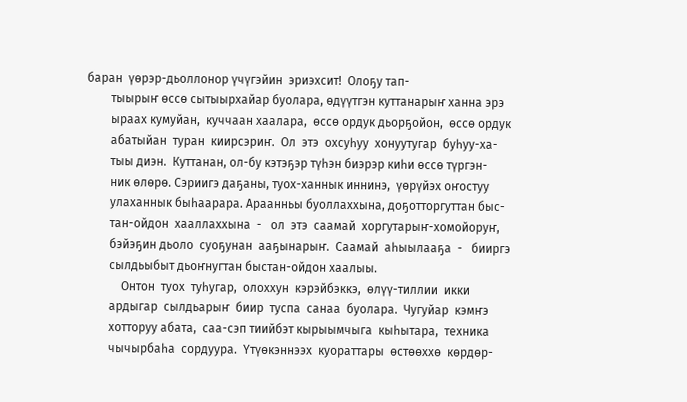баран  үөрэр-дьоллонор үчүгэйин  эриэхсит!  Олоҕу тап-
        тыырыҥ өссө сытыырхайар буолара, өдүүтгэн куттанарыҥ ханна эрэ
        ыраах кумуйан,  куччаан хаалара,  өссө ордук дьорҕойон,  өссө ордук
        абатыйан  туран  киирсэриҥ.  Ол  этэ  охсуһуу  хонуутугар  буһуу-ха-
        тыы диэн.  Куттанан, ол-бу кэтэҕэр түһэн биэрэр киһи өссө түргэн-
        ник өлөрө. Сэриигэ даҕаны, туох-ханнык иннинэ,  үөрүйэх оҥостуу
        улаханнык быһаарара. Араанньы буоллаххына, доҕотторгуттан быс-
        тан-ойдон  хааллаххына  -   ол  этэ  саамай  хоргутарыҥ-хомойоруҥ,
        бэйэҕин дьоло  суоҕунан  ааҕынарыҥ.  Саамай  аһыылааҕа  -   бииргэ
        сылдьыбыт дьоҥнугтан быстан-ойдон хаалыы.
            Онтон  туох  туһугар,  олоххун  кэрэйбэккэ,  өлүү-тиллии  икки
        ардыгар  сылдьарыҥ  биир  туспа  санаа  буолара.  Чугуйар  кэмҥэ
        хотторуу абата,  саа-сэп тиийбэт кырыымчыга  кыһытара,  техника
        чычырбаһа  сордуура.  Үтүөкэннээх  куораттары  өстөөххө  көрдөр-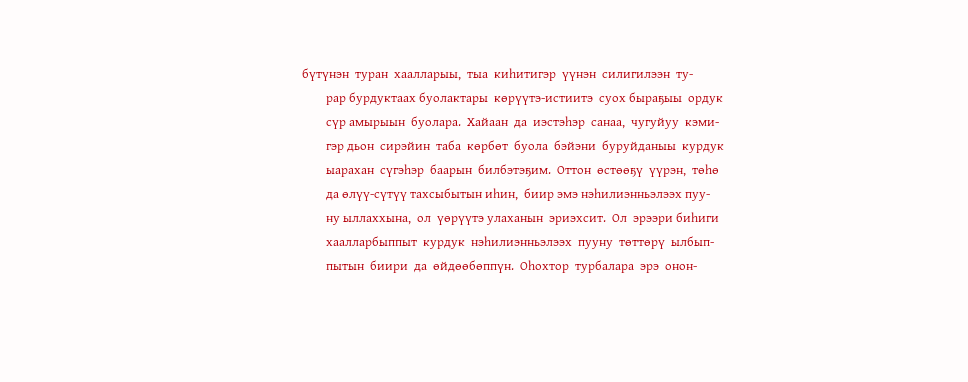бүтүнэн  туран  хаалларыы,  тыа  киһитигэр  үүнэн  силигилээн  ту-
        рар бурдуктаах буолактары  көрүүтэ-истиитэ  суох быраҕыы  ордук
        сүр амырыын  буолара.  Хайаан  да  иэстэһэр  санаа,  чугуйуу  кэми-
        гэр дьон  сирэйин  таба  көрбөт  буола  бэйэни  буруйданыы  курдук
        ыарахан  сүгэһэр  баарын  билбэтэҕим.  Оттон  өстөөҕү  үүрэн,  төһө
        да өлүү-сүтүү тахсыбытын иһин,  биир эмэ нэһилиэнньэлээх пуу-
        ну ыллаххына,  ол  үөрүүтэ улаханын  эриэхсит.  Ол  эрээри биһиги
        хаалларбыппыт  курдук  нэһилиэнньэлээх  пууну  төттөрү  ылбып-
        пытын  биири  да  өйдөөбөппүн.  Оһохтор  турбалара  эрэ  онон-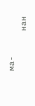ма-
        нан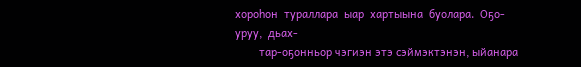хороһон  тураллара  ыар  хартыына  буолара.  Оҕо-уруу,  дьах-
        тар-оҕонньор чэгиэн этэ сэймэктэнэн, ыйанара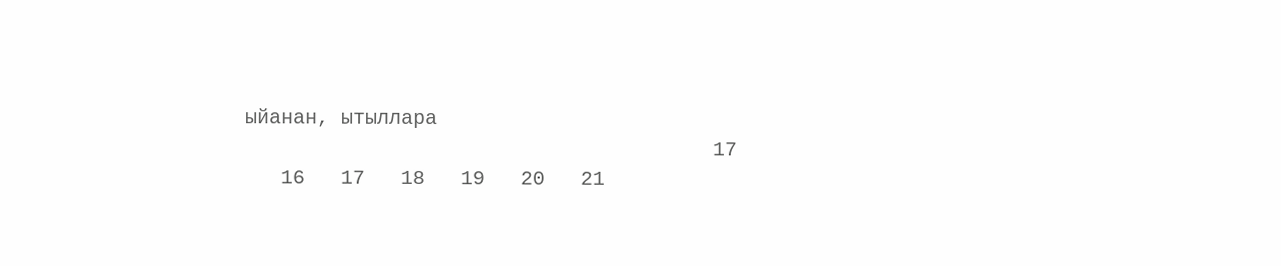ыйанан, ытыллара
                                       17
   16   17   18   19   20   21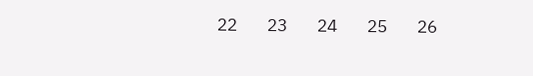22   23   24   25   26